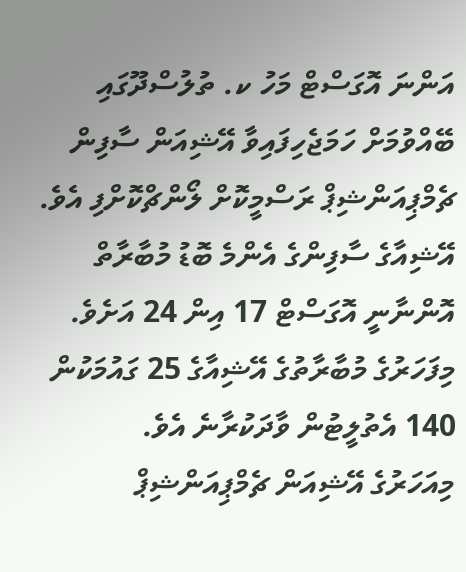އަންނަ އޮގަސްޓް މަހު ކ. ތުލުސްދޫގައި ބޭއްވުމަށް ހަމަޖެހިފައިވާ އޭޝިއަން ސާފިން ޗެމްޕިއަންޝިޕް ރަސްމީކޮށް ލޯންޗްކޮށްފި އެވެ.
އޭޝިއާގެ ސާފިންގެ އެންމެ ބޮޑު މުބާރާތް އޮންނާނީ އޮގަސްޓް 17 އިން 24 އަށެވެ. މިފަހަރުގެ މުބާރާތުގެ އޭޝިއާގެ 25 ގައުމަކުން 140 އެތުލީޓުން ވާދަކުރާނެ އެވެ.
މިއަހަރުގެ އޭޝިއަން ޗެމްޕިއަންޝިޕް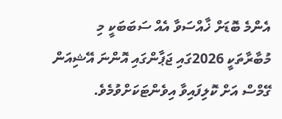އެންމެ ބޮޑަށް ޚާއްސަވާ އެއް ސަބަބަކީ މި މުބާރާތަކީ 2026ގައި ޖަޕާންގައި އޮންނަ އޭޝިއަން ގޭމްސް އަށް ކޮލިފައިވާ އިވެންޓަކަށްވުމެވެ.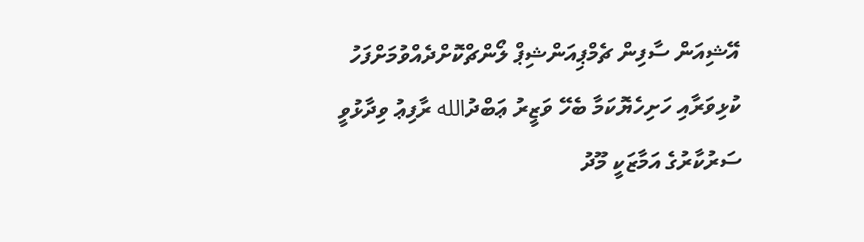އޭޝިއަން ސާފިން ޗެމްޕިއަންޝިޕް ލޯންޗްކޮށްދެއްވުމަށްފަހު ކުޅިވަރާއި ހަށިހެޔޮކަމާ ބެހޭ ވަޒީރު ޢަބްދުالله ރާފިޢު ވިދާޅުވީ ސަރުކާރުގެ އަމާޒަކީ މޫދު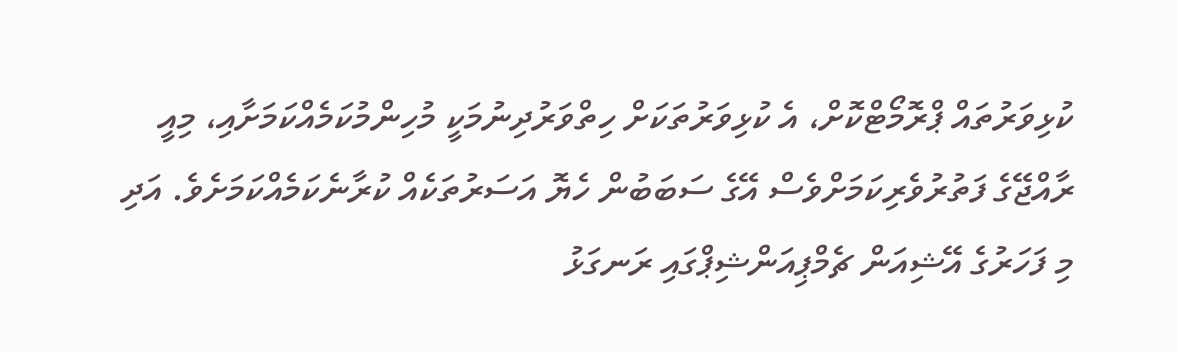ކުޅިވަރުތައް ޕްރޮމޯޓްކޮށް، އެ ކުޅިވަރުތަކަށް ހިތްވަރުދިނުމަކީ މުހިންމުކަމެއްކަމަށާއި، މިއީ ރާއްޖޭގެ ފަތުރުވެރިކަމަށްވެސް އޭގެ ސަބަބުން ހެޔޮ އަސަރުތަކެއް ކުރާނެކަމެއްކަމަށެވެ. އަދި މި ފަހަރުގެ އޭޝިއަން ޗެމްޕިއަންޝިޕްގައި ރަނގަޅު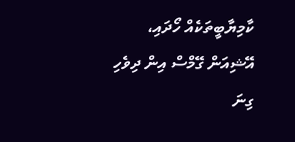ކާމިޔާބީތަކެއް ހޯދައި، އޭޝިއަން ގޭމްސް އިން ދިވެހި ގިނަ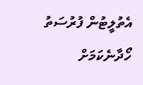އެތުލީޓުން ފުރުސަތު ހޯދާނެކަމަށް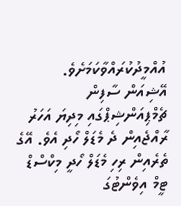އުއްމީދުކުރައްވާކަމަށެވެ.
އޭޝިއަން ސާފިން ޗެމްޕިއަންޝިޕްގައި މިދިޔަ އަހަރު ރާއްޖެއިން ދެ މެޑަލް ހޯދި އެވެ. އޭގެ ތެރެއިން ރިހި މެޑަލް ހޯދީ މިކްސްޑް ޓީމް އިވެންޓުގަ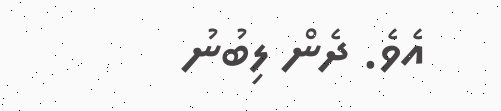އެވެ. ދެން ލިބުނު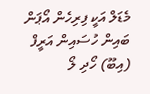މެޑަލް އަކީ ފިރިހެން އޯޕަން ބައިން ހުސައިން އަރީފް (އިބޫ) ހޯދި ލޯ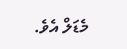މެޑަލް އެވެ.